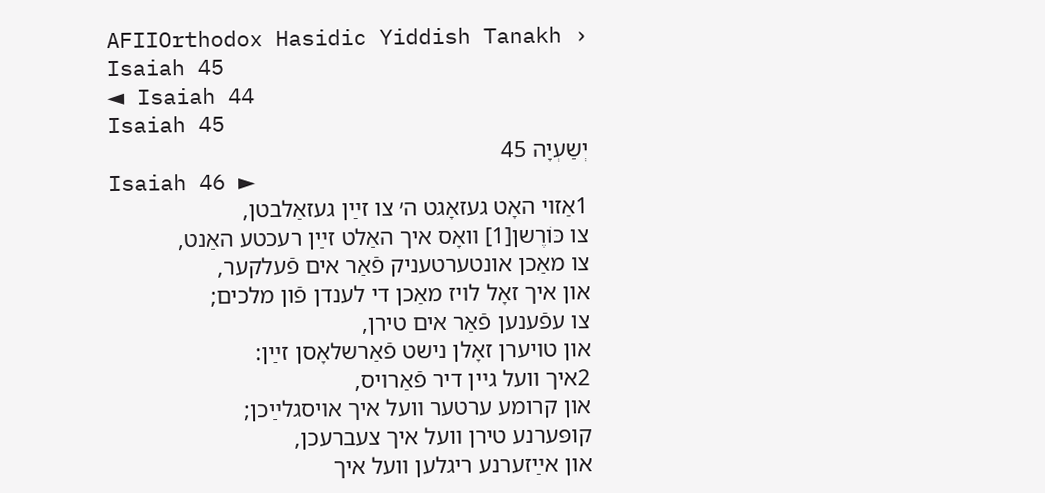AFIIOrthodox Hasidic Yiddish Tanakh › Isaiah 45
◄ Isaiah 44
Isaiah 45
יְשַעְיָה 45
Isaiah 46 ►
1אַזױ האָט געזאָגט ה׳ צו זײַן געזאַלבטן,
צו כּוֹרֶשן[1] װאָס איך האַלט זײַן רעכטע האַנט,
צו מאַכן אונטערטעניק פֿאַר אים פֿעלקער,
און איך זאָל לױז מאַכן די לענדן פֿון מלכים;
צו עפֿענען פֿאַר אים טירן,
און טױערן זאָלן נישט פֿאַרשלאָסן זײַן:
2איך װעל גײן דיר פֿאַרױס,
און קרומע ערטער װעל איך אױסגלײַכן;
קופּערנע טירן װעל איך צעברעכן,
און אײַזערנע ריגלען װעל איך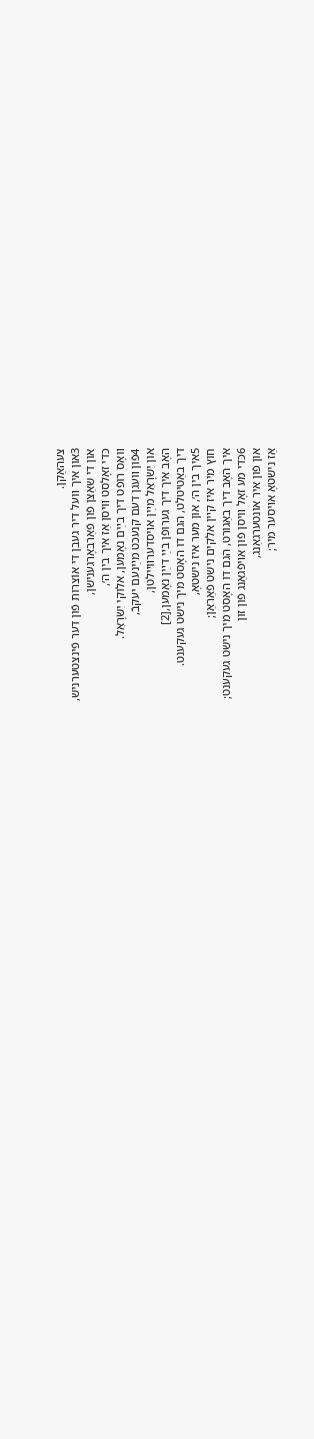צעהאַקן.
3און איך װעל דיר געבן די אוֹצרות פֿון דער פֿינצטערניש,
און די שאַצן פֿון פֿאַרבאָרגענישן,
כּדי זאָלסט װיסן אַז איך בין ה׳,
װאָס רופֿט דיך בײַם נאָמען, אלוקי יִשׂרָאֵל.
4פֿון װעגן דעם קנעכט מײַנעם יעקבֿ,
און יִשׂרָאֵל מײַן אױסדערװײלטן,
האָב איך דיך גערופֿן בײַ דײַן נאָמען,[2]
דיך באַטיטלט, הגם דו האָסט מיך נישט געקענט.
5איך בין ה׳, און מער איז נישטאָ,
חוץ מיר איז קײן אלֹקים נישט פֿאַראַן;
איך האָב דיך באַגורט, הגם דו האָסט מיך נישט געקענט;
6כּדי מע זאָל װיסן פֿון אױפֿגאַנג פֿון זון
און פֿון איר אונטערגאַנג,
אַז נישטאָ אױסער מיר;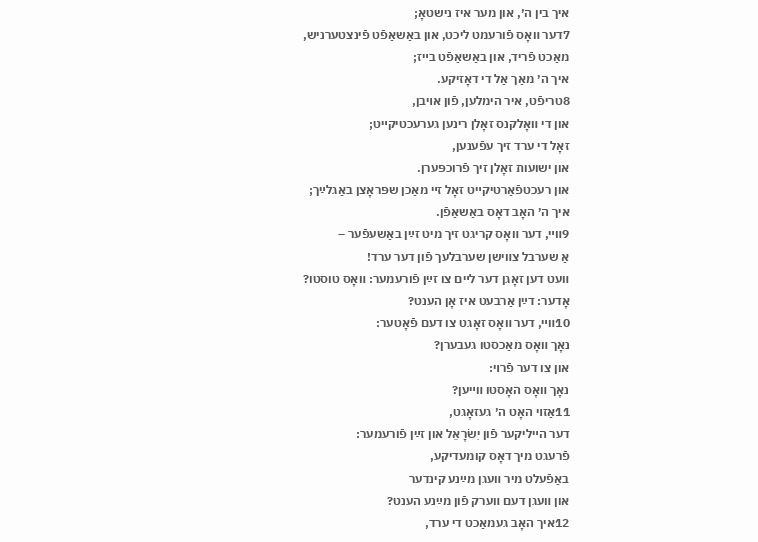איך בין ה׳, און מער איז נישטאָ;
7דער װאָס פֿורעמט ליכט, און באַשאַפֿט פֿינצטערניש,
מאַכט פֿריד, און באַשאַפֿט בײז;
איך ה׳ מאַך אַל די דאָזיקע.
8טריפֿט, איר הימלען, פֿון אױבן,
און די װאָלקנס זאָלן רינען גערעכטיקײט;
זאָל די ערד זיך עפֿענען,
און ישועות זאָלן זיך פֿרוכפּערן.
און רעכטפֿאַרטיקײט זאָל זײ מאַכן שפּראָצן באַגלײַך;
איך ה׳ האָב דאָס באַשאַפֿן.
9װײ, דער װאָס קריגט זיך מיט זײַן באַשעפֿער –
אַ שערבל צװישן שערבלעך פֿון דער ערד!
װעט דען זאָגן דער לײם צו זײַן פֿורעמער: װאָס טוסטו?
אָדער: דײַן אַרבעט איז אָן הענט?
10װײ, דער װאָס זאָגט צו דעם פֿאָטער:
נאָך װאָס מאַכסטו געבערן?
און צו דער פֿרױ:
נאָך װאָס האָסטו װײען?
11אַזױ האָט ה׳ געזאָגט,
דער הײליקער פֿון יִשׂרָאֵל און זײַן פֿורעמער:
פֿרעגט מיך דאָס קומעדיקע,
באַפֿעלט מיר װעגן מײַנע קינדער
און װעגן דעם װערק פֿון מײַנע הענט?
12איך האָב געמאַכט די ערד,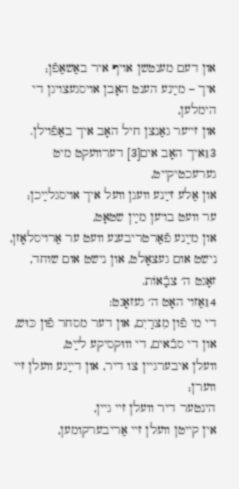און דעם מענטשן אױף איר באַשאַפֿן;
איך – מײַנע הענט האָבן אױסגעצױגן די הימלען,
און זײער גאַנצן חיל האָב איך באַפֿױלן.
13איך האָב אים[3] דערװעקט מיט גערעכטיקײט,
און אַלע זײַנע װעגן װעל איך אױסגלײַכן;
ער װעט בױען מײַן שטאָט,
און מײַנע פֿאַרטריבענע װעט ער אַרױסלאָזן,
נישט אום געצאָלט, און נישט אום שוחד,
זאָגט ה׳ צבָֿאוֹת.
14אַזױ האָט ה׳ געזאָגט:
די מי פֿון מִצרַיִם, און דער מסחר פֿון כּוּש,
און די סבֿאים, די װוּקסיקע לײַט,
װעלן איבערגײן צו דיר, און דײַנע װעלן זײ װערן;
הינטער דיר װעלן זײ גײן,
אין קײטן װעלן זײ אַריבערקומען,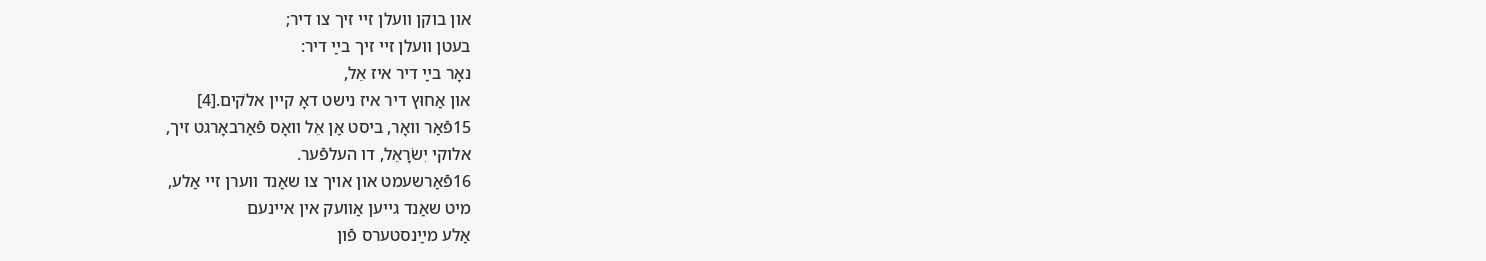און בוקן װעלן זײ זיך צו דיר;
בעטן װעלן זײ זיך בײַ דיר:
נאָר בײַ דיר איז אֵל,
און אַחוּץ דיר איז נישט דאָ קײן אלֹקים.[4]
15פֿאַר װאָר, ביסט אַן אֵל װאָס פֿאַרבאָרגט זיך,
אלוקי יִשׂרָאֵל, דו העלפֿער.
16פֿאַרשעמט און אױך צו שאַנד װערן זײ אַלע,
מיט שאַנד גײען אַװעק אין אײנעם
אַלע מײַנסטערס פֿון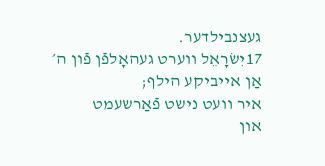געצנבילדער.
17יִשׂרָאֵל װערט געהאָלפֿן פֿון ה׳
אַן אײביקע הילף;
איר װעט נישט פֿאַרשעמט
און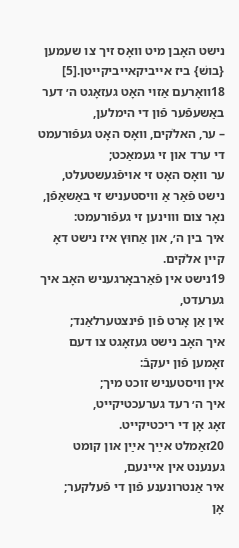נישט האָבן מיט װאָס זיך צו שעמען {בושׁ} ביז אײביקאײביקײטן.[5]
18װאָרעם אַזױ האָט געזאָגט ה׳ דער באַשעפֿער פֿון די הימלען,
– ער, האלֹקים, װאָס האָט געפֿורעמט די ערד און זי געמאַכט;
ער װאָס האָט זי אױפֿגעשטעלט,
נישט פֿאַר אַ װיסטעניש זי באַשאַפֿן,
נאָר צום װױנען זי געפֿורעמט:
איך בין ה׳, און אַחוּץ איז נישט דאָ קײן אלֹקים.
19נישט אין פֿאַרבאָרגעניש האָב איך גערעדט,
אין אַן אָרט פֿון פֿינצטערלאַנד;
איך האָב נישט געזאָגט צו דעם זאָמען פֿון יעקבֿ:
אין װיסטעניש זוכט מיך;
איך ה׳ רעד גערעכטיקײט,
זאָג אָן די ריכטיקײט.
20זאַמלט אײַך אײַן און קומט גענענט אין אײנעם,
איר אַנטרונענע פֿון די פֿעלקער;
אָן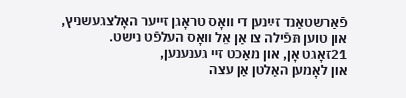פֿאַרשטאַנד זײַנען די װאָס טראָגן זײער האָלצגעשניץ,
און טוען תּפֿילה צו אַן אֵל װאָס העלפֿט נישט.
21זאָגט אָן, און מאַכט זײ גענענען,
און לאָמען האַלטן אַן עצה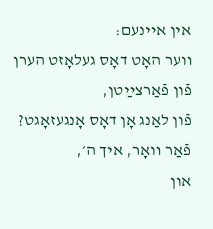אין אײנעם:
װער האָט דאָס געלאָזט הערן פֿון פֿאַרצײַטן,
פֿון לאַנג אָן דאָס אָנגעזאָגט?
פֿאַר װאָר, איך ה׳,
און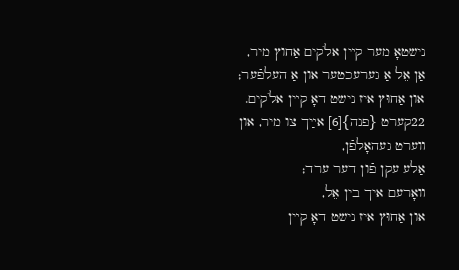נישטאָ מער קײן אלֹקים אַחוץ מיר,
אַן אֵל אַ גערעכטער און אַ העלפֿער;
און אַחוּץ איז נישט דאָ קײן אלֹקים.
22קערט {פנה}[6] אײַך צו מיר, און װערט געהאָלפֿן,
אַלע עקן פֿון דער ערד;
װאָרעם איך בין אֵל,
און אַחוּץ איז נישט דאָ קײן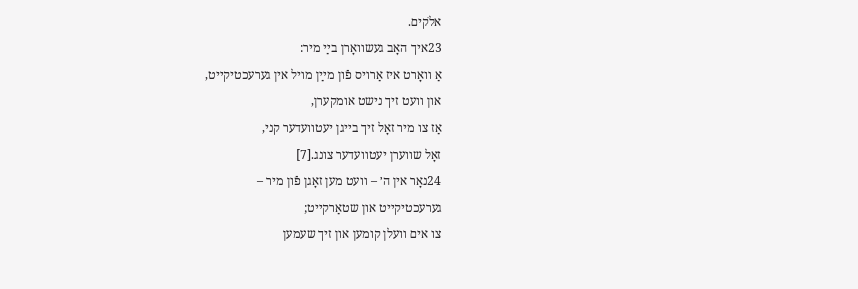אלֹקים.
23איך האָב געשװאָרן בײַ מיר:
אַ װאָרט איז אַרױס פֿון מײַן מױל אין גערעכטיקײט,
און װעט זיך נישט אומקערן,
אַז צו מיר זאָל זיך בײגן יעטװעדער קני,
זאָל שװערן יעטװעדער צונג.[7]
24נאָר אין ה׳ – װעט מען זאָגן פֿון מיר –
גערעכטיקײט און שטאַרקײט;
צו אים װעלן קומען און זיך שעמען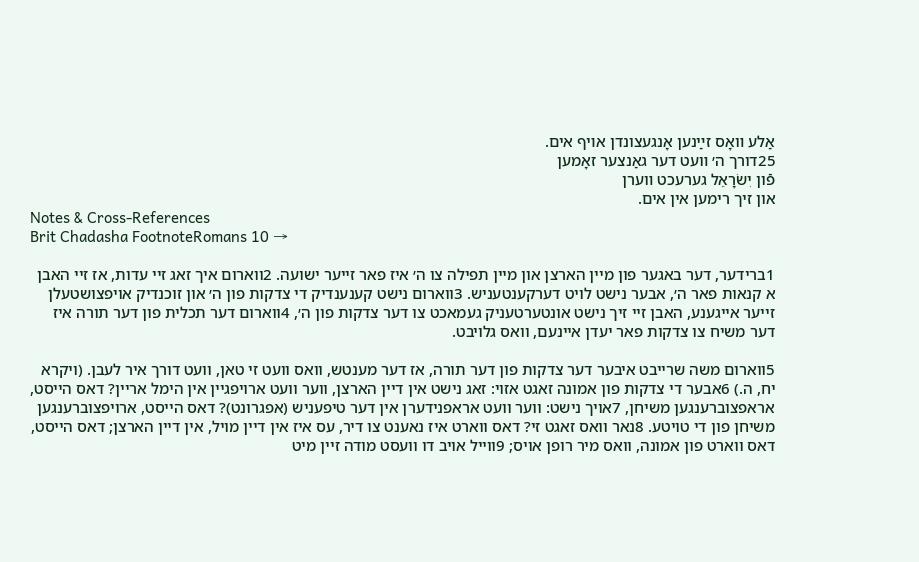אַלע װאָס זײַנען אָנגעצונדן אױף אים.
25דורך ה׳ װעט דער גאַנצער זאָמען
פֿון יִשׂרָאֵל גערעכט װערן
און זיך רימען אין אים.
Notes & Cross-References
Brit Chadasha FootnoteRomans 10 →

1ברידער, דער באגער פון מיין הארצן און מיין תפילה צו ה׳ איז פאר זייער ישועה. 2ווארום איך זאג זיי עדות, אז זיי האבן א קנאות פאר ה׳, אבער נישט לויט דערקענטעניש. 3ווארום נישט קענענדיק די צדקות פון ה׳ און זוכנדיק אויפצושטעלן זייער אייגענע, האבן זיי זיך נישט אונטערטעניק געמאכט צו דער צדקות פון ה׳, 4ווארום דער תכלית פון דער תורה איז דער משיח צו צדקות פאר יעדן איינעם, וואס גלויבט.

5ווארום משה שרייבט איבער דער צדקות פון דער תורה, אז דער מענטש, וואס וועט זי טאן, וועט דורך איר לעבן. (ויקרא יח, ה.) 6אבער די צדקות פון אמונה זאגט אזוי: זאג נישט אין דיין הארצן, ווער וועט ארויפגיין אין הימל אריין? דאס הייסט, אראפצוברענגען משיחן, 7אויך נישט: ווער וועט אראפנידערן אין דער טיפעניש (אפגרונט)? דאס הייסט, ארויפצוברענגען משיחן פון די טויטע. 8נאר וואס זאגט זי? דאס ווארט איז נאענט צו דיר, עס איז אין דיין מויל, אין דיין הארצן; דאס הייסט, דאס ווארט פון אמונה, וואס מיר רופן אויס; 9ווייל אויב דו וועסט מודה זיין מיט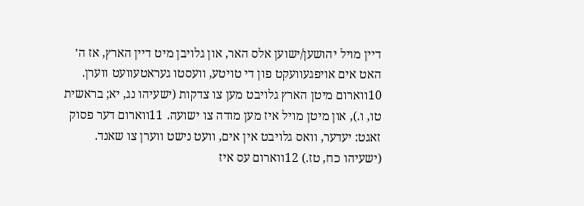דיין מויל יהושען/ישוען אלס האר, און גלויבן מיט דיין הארץ, אז ה׳ האט אים אויפגעוועקט פון די טויטע, וועסטו געראטעוועט ווערן. 10ווארום מיטן הארץ גלויבט מען צו צדקות (ישעיהו נג, יא; בראשית טו, ו.), און מיטן מויל איז מען מודה צו ישועה. 11ווארום דער פסוק זאגט: יעדער, וואס גלויבט אין אים, וועט נישט ווערן צו שאנד. (ישעיהו כח, טז.) 12ווארום עס איז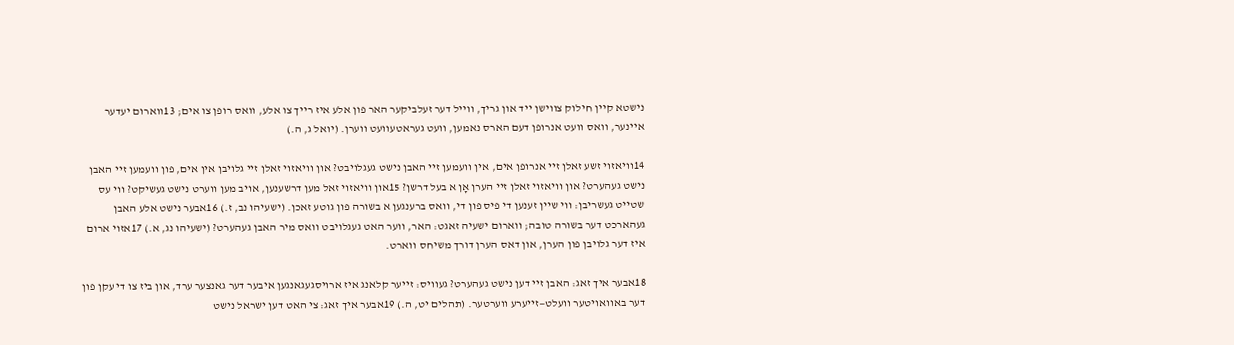נישטא קיין חילוק צווישן ייד און גריך, ווייל דער זעלביקער האר פון אלע איז רייך צו אלע, וואס רופן צו אים; 13ווארום יעדער איינער, וואס וועט אנרופן דעם הארס נאמען, וועט געראטעוועט ווערן. (יואל ג, ה.)

14וויאזוי זשע זאלן זיי אנרופן אים, אין וועמען זיי האבן נישט געגלויבט? און וויאזוי זאלן זיי גלויבן אין אים, פון וועמען זיי האבן נישט געהערט? און וויאזוי זאלן זיי הערן אָן א בעל דרשן? 15און וויאזוי זאל מען דרשענען, אויב מען ווערט נישט געשיקט? ווי עס שטייט געשריבן: ווי שיין זענען די פיס פון די, וואס ברענגען א בשורה פון גוטע זאכן. (ישעיהו נב, ז.) 16אבער נישט אלע האבן געהארכט דער בשורה טובה; ווארום ישעיה זאגט: האר, ווער האט געגלויבט וואס מיר האבן געהערט? (ישעיהו נג, א.) 17אזוי ארום איז דער גלויבן פון הערן, און דאס הערן דורך משיחס ווארט.

18אבער איך זאג: האבן זיי דען נישט געהערט? געוויס: זייער קלאנג איז ארויסגעגאנגען איבער דער גאנצער ערד, און ביז צו די עקן פון דער באוואויטער וועלט—זייערע ווערטער. (תהלים יט, ה.) 19אבער איך זאג: צי האט דען ישראל נישט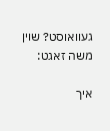געוואוסט? שוין משה זאגט:

איך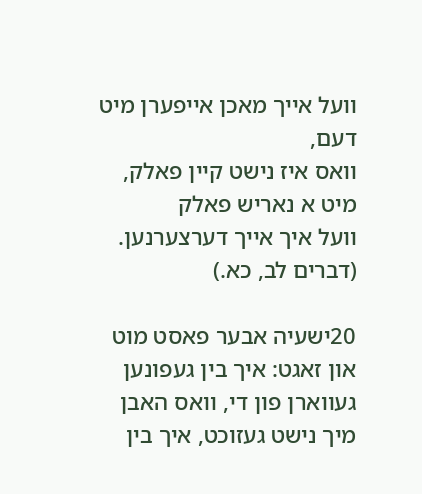וועל אייך מאכן אייפערן מיט דעם,
וואס איז נישט קיין פאלק,
מיט א נאריש פאלק
וועל איך אייך דערצערנען.
(דברים לב, כא.)

20ישעיה אבער פאסט מוט און זאגט: איך בין געפונען געווארן פון די, וואס האבן מיך נישט געזוכט, איך בין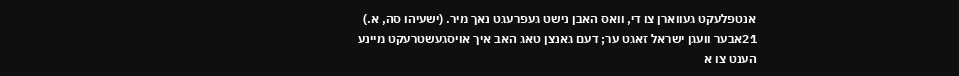אנטפלעקט געווארן צו די, וואס האבן נישט געפרעגט נאך מיר. (ישעיהו סה, א.) 21אבער וועגן ישראל זאגט ער; דעם גאנצן טאג האב איך אויסגעשטרעקט מיינע הענט צו א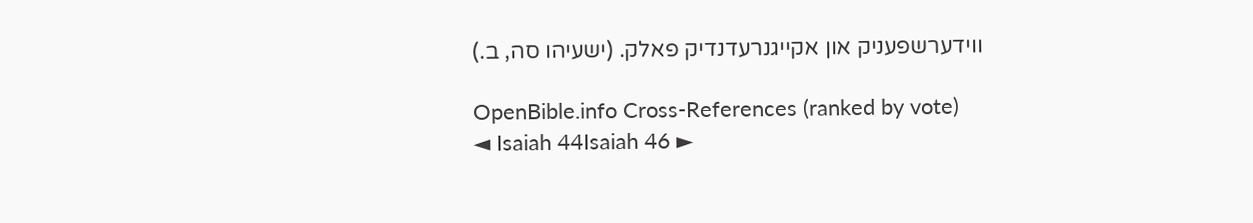ווידערשפעניק און אקייגנרעדנדיק פאלק. (ישעיהו סה, ב.)

OpenBible.info Cross-References (ranked by vote)
◄ Isaiah 44Isaiah 46 ►